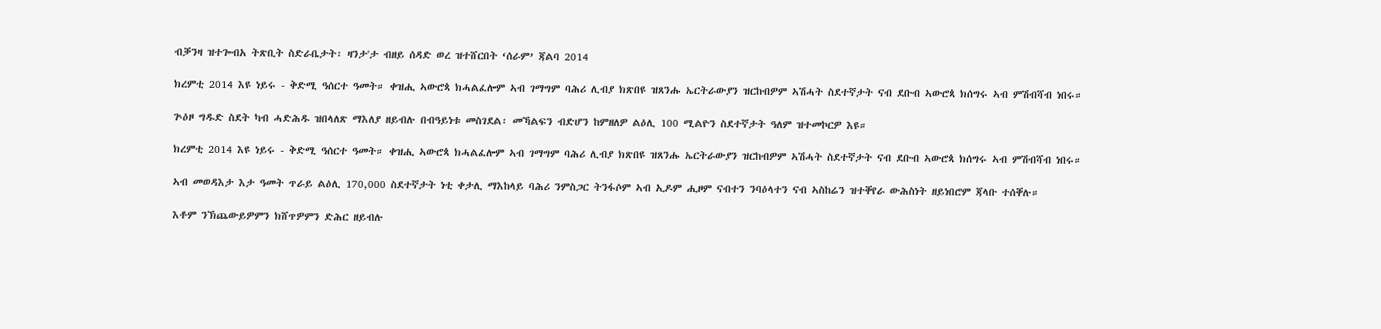ብቓንዛ ዝተጐብአ ትጽቢት ስድራቤታት፡ ዛንታ'ታ ብዘይ ሰዳድ ወረ ዝተሸርበት ‘ሰራም’ ጃልባ 2014

ክረምቲ 2014 እዩ ነይሩ - ቅድሚ ዓሰርተ ዓመት። ቀዝሒ ኣውሮጳ ክሓልፈሎም ኣብ ገማግም ባሕሪ ሊብያ ክጽበዩ ዝጸንሑ ኤርትራውያን ዝርከብዎም ኣሽሓት ስደተኛታት ናብ ደቡብ ኣውሮጳ ክሰግሩ ኣብ ምሽብሻብ ነበሩ።

ጕዕዞ ግዱድ ስደት ካብ ሓድሕዱ ዝበላለጽ ማእለያ ዘይብሉ በብዓይነቱ መስገደል፡ መኻልፍን ብድሆን ከምዘለዎ ልዕሊ 100 ሚልዮን ስደተኛታት ዓለም ዝተመኮርዎ እዩ።

ክረምቲ 2014 እዩ ነይሩ - ቅድሚ ዓሰርተ ዓመት። ቀዝሒ ኣውሮጳ ክሓልፈሎም ኣብ ገማግም ባሕሪ ሊብያ ክጽበዩ ዝጸንሑ ኤርትራውያን ዝርከብዎም ኣሽሓት ስደተኛታት ናብ ደቡብ ኣውሮጳ ክሰግሩ ኣብ ምሽብሻብ ነበሩ።

ኣብ መወዳእታ እታ ዓመት ጥራይ ልዕሊ 170,000 ስደተኛታት ነቲ ቀታሊ ማእከላይ ባሕሪ ንምስጋር ትንፋሶም ኣብ ኢዶም ሒዞም ናብተን ንባዕላተን ናብ ኣስከሬን ዝተቐየራ ውሕስነት ዘይነበሮም ጃላቡ ተሰቐሉ።

እቶም ንኽጨውይዎምን ክሸጥዎምን ድሕር ዘይብሉ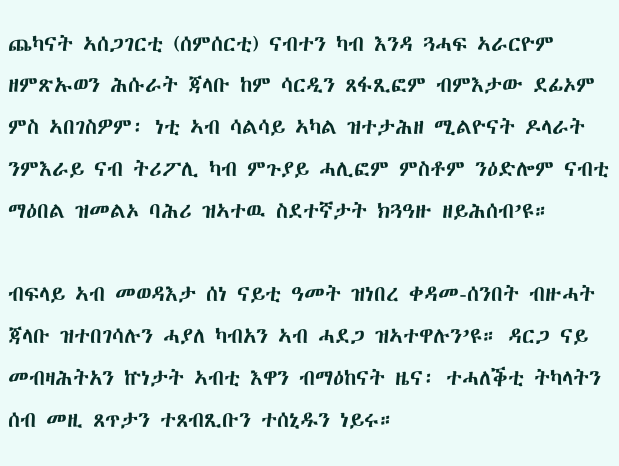ጨካናት ኣሰጋገርቲ (ሰምሰርቲ) ናብተን ካብ እንዳ ጓሓፍ ኣራርዮም ዘምጽኡወን ሕሱራት ጃላቡ ከም ሳርዲን ጸፋጺፎም ብምእታው ደፊኦም ምስ ኣበገስዎም፡ ነቲ ኣብ ሳልሳይ ኣካል ዝተታሕዘ ሚልዮናት ዶላራት ንምእራይ ናብ ትሪፖሊ ካብ ምጉያይ ሓሊፎም ምስቶም ንዕድሎም ናብቲ ማዕበል ዝመልኦ ባሕሪ ዝኣተዉ ስደተኛታት ክጓዓዙ ዘይሕሰብ’ዩ።

ብፍላይ ኣብ መወዳእታ ሰነ ናይቲ ዓመት ዝነበረ ቀዳመ-ሰንበት ብዙሓት ጃላቡ ዝተበገሳሉን ሓያለ ካብአን ኣብ ሓደጋ ዝኣተዋሉን’ዩ። ዳርጋ ናይ መብዛሕትአን ኵነታት ኣብቲ እዋን ብማዕከናት ዜና፡ ተሓለቕቲ ትካላትን ሰብ መዚ ጸጥታን ተጸብጺቡን ተሰኒዱን ነይሩ።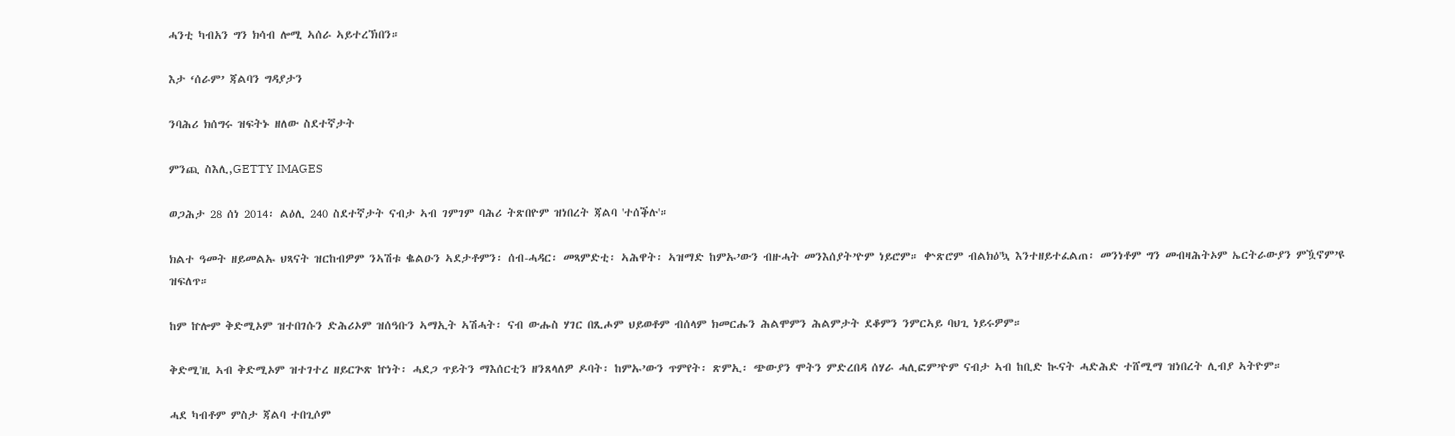ሓንቲ ካብአን ግን ክሳብ ሎሚ ኣሰራ ኣይተረኽበን።

እታ ‘ሰራም’ ጃልባን ግዳያታን

ንባሕሪ ክሰግሩ ዝፍትኑ ዘለው ስደተኛታት

ምንጪ ስእሊ,GETTY IMAGES

ወጋሕታ 28 ሰነ 2014፡ ልዕሊ 240 ስደተኛታት ናብታ ኣብ ገምገም ባሕሪ ትጽበዮም ዝነበረት ጃልባ 'ተሰቕሉ'።

ክልተ ዓመት ዘይመልኡ ህጻናት ዝርከብዎም ንኣሽቱ ቈልዑን ኣደታቶምን፡ ሰብ-ሓዳር፡ መጻምድቲ፡ ኣሕዋት፡ ኣዝማድ ከምኡ’ውን ብዙሓት መንእሰያት’ዮም ነይሮም። ቍጽሮም ብልክዕ'ኳ እንተዘይተፈልጠ፡ መንነቶም ግን መብዛሕትኦም ኤርትራውያን ምዃኖም’ዩ ዝፍለጥ።

ከም ኵሎም ቅድሚኦም ዝተበገሱን ድሕሪኦም ዝሰዓቡን ኣማኢት ኣሽሓት፡ ናብ ውሑስ ሃገር በጺሖም ህይወቶም ብሰላም ክመርሑን ሕልሞምን ሕልምታት ደቆምን ንምርኣይ ባህጊ ነይሩዎም።

ቅድሚ'ዚ ኣብ ቅድሚኦም ዝተገተረ ዘይርጕጽ ኵነት፡ ሓደጋ ጥይትን ማእሰርቲን ዘንጸላለዎ ዶባት፡ ከምኡ’ውን ጥምየት፡ ጽምኢ፡ ጭውያን ሞትን ምድረበዳ ሰሃራ ሓሊፎም’ዮም ናብታ ኣብ ከቢድ ኲናት ሓድሕድ ተሸሚማ ዝነበረት ሊብያ ኣትዮም።

ሓደ ካብቶም ምስታ ጃልባ ተበጊሶም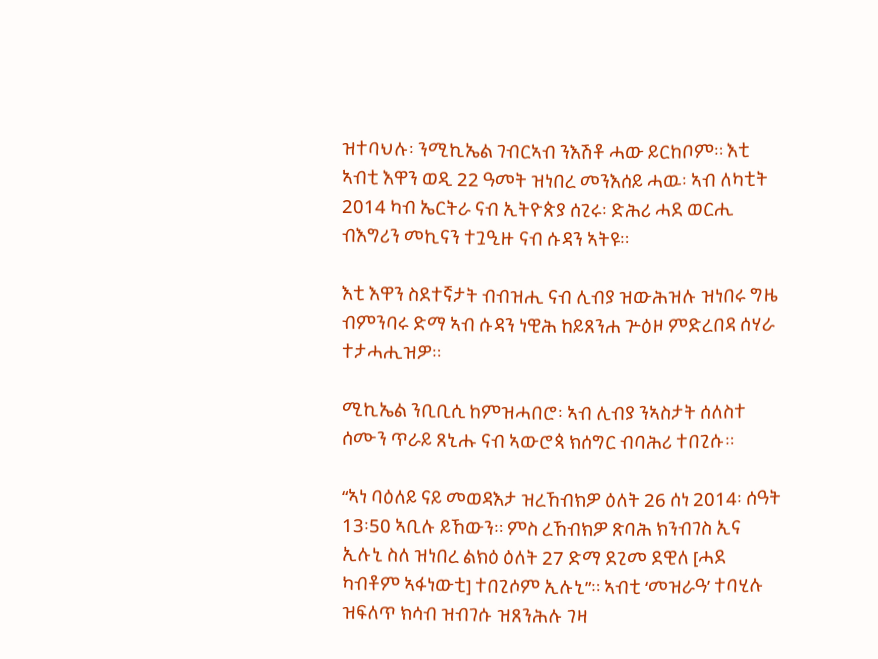ዝተባህሉ፡ ንሚኪኤል ገብርኣብ ንእሽቶ ሓው ይርከቦም። እቲ ኣብቲ እዋን ወዲ 22 ዓመት ዝነበረ መንእሰይ ሓዉ፡ ኣብ ለካቲት 2014 ካብ ኤርትራ ናብ ኢትዮጵያ ሰጊሩ፡ ድሕሪ ሓደ ወርሒ ብእግሪን መኪናን ተጓዒዙ ናብ ሱዳን ኣትዩ።

እቲ እዋን ስደተኛታት ብብዝሒ ናብ ሊብያ ዝውሕዝሉ ዝነበሩ ግዜ ብምንባሩ ድማ ኣብ ሱዳን ነዊሕ ከይጸንሐ ጕዕዞ ምድረበዳ ሰሃራ ተታሓሒዝዎ።

ሚኪኤል ንቢቢሲ ከምዝሓበሮ፡ ኣብ ሊብያ ንኣስታት ሰለስተ ሰሙን ጥራይ ጸኒሑ ናብ ኣውሮጳ ክሰግር ብባሕሪ ተበጊሱ።

“ኣነ ባዕለይ ናይ መወዳእታ ዝረኸብክዎ ዕለት 26 ሰነ 2014፡ ሰዓት 13፡50 ኣቢሉ ይኸውን። ምስ ረኸብክዎ ጽባሕ ክንብገስ ኢና ኢሉኒ ስለ ዝነበረ ልክዕ ዕለት 27 ድማ ደጊመ ደዊለ [ሓደ ካብቶም ኣፋነውቲ] ተበጊሶም ኢሉኒ”። ኣብቲ ‘መዝራዓ’ ተባሂሉ ዝፍለጥ ክሳብ ዝብገሱ ዝጸንሕሉ ገዛ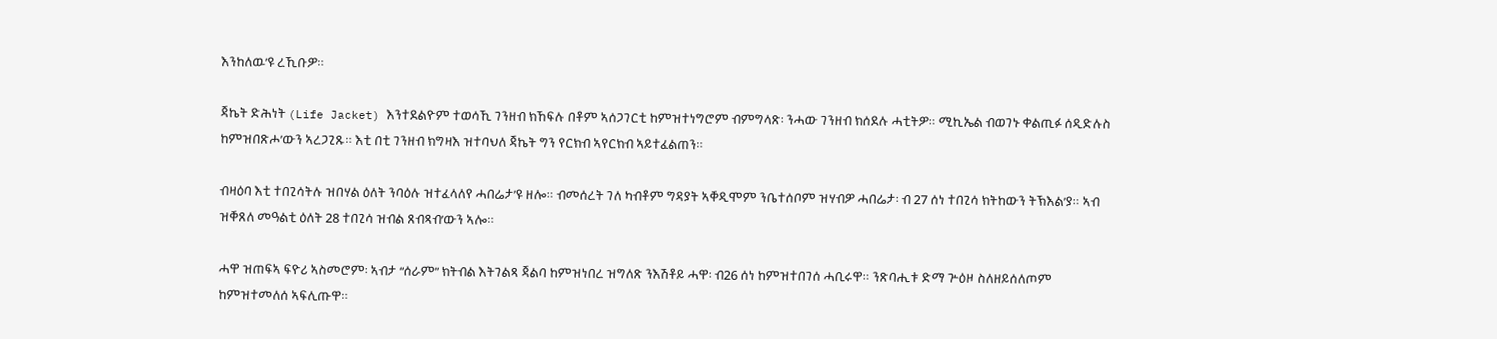እንከለዉ’ዩ ረኺቡዎ።

ጃኬት ድሕነት (Life Jacket) እንተደልዮም ተወሳኺ ገንዘብ ክኸፍሉ በቶም ኣሰጋገርቲ ከምዝተነግሮም ብምግላጽ፡ ንሓው ገንዘብ ክሰደሉ ሓቲትዎ። ሚኪኤል ብወገኑ ቀልጢፉ ሰዲድሉስ ከምዝበጽሖ’ውን ኣረጋጊጹ። እቲ በቲ ገንዘብ ክግዛእ ዝተባህለ ጃኬት ግን የርክብ ኣየርክብ ኣይተፈልጠን።

ብዛዕባ እቲ ተበጊሳትሉ ዝበሃል ዕለት ንባዕሉ ዝተፈላለየ ሓበሬታ’ዩ ዘሎ። ብመሰረት ገለ ካብቶም ግዳያት ኣቐዲሞም ንቤተሰቦም ዝሃብዎ ሓበሬታ፡ ብ 27 ሰነ ተበጊሳ ክትከውን ትኽእል’ያ። ኣብ ዝቐጸለ መዓልቲ ዕለት 28 ተበጊሳ ዝብል ጸብጻብ’ውን ኣሎ።

ሓዋ ዝጠፍኣ ፍዮሪ ኣስመሮም፡ ኣብታ “ሰራም” ክትብል እትገልጻ ጃልባ ከምዝነበረ ዝግለጽ ንእሽቶይ ሓዋ፡ ብ26 ሰነ ከምዝተበገሰ ሓቢሩዋ። ንጽባሒቱ ድማ ጕዕዞ ስለዘይሰለጦም ከምዝተመለሰ ኣፍሊጡዋ።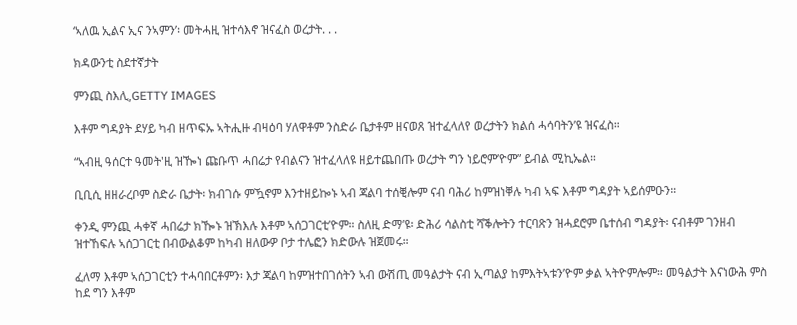‘ኣለዉ ኢልና ኢና ንኣምን’፡ መትሓዚ ዝተሳእኖ ዝናፈስ ወረታት. . .

ክዳውንቲ ስደተኛታት

ምንጪ ስእሊ,GETTY IMAGES

እቶም ግዳያት ደሃይ ካብ ዘጥፍኡ ኣትሒዙ ብዛዕባ ሃለዋቶም ንስድራ ቤታቶም ዘናወጸ ዝተፈላለየ ወረታትን ክልሰ ሓሳባትን’ዩ ዝናፈስ።

“ኣብዚ ዓሰርተ ዓመት'ዚ ዝዀነ ጩቡጥ ሓበሬታ የብልናን ዝተፈላለዩ ዘይተጨበጡ ወረታት ግን ነይሮም’ዮም” ይብል ሚኪኤል።

ቢቢሲ ዘዘራረቦም ስድራ ቤታት፡ ክብገሱ ምዃኖም እንተዘይኰኑ ኣብ ጃልባ ተሰቒሎም ናብ ባሕሪ ከምዝነቐሉ ካብ ኣፍ እቶም ግዳያት ኣይሰምዑን።

ቀንዲ ምንጪ ሓቀኛ ሓበሬታ ክዀኑ ዝኽእሉ እቶም ኣሰጋገርቲ’ዮም። ስለዚ ድማ’ዩ፡ ድሕሪ ሳልስቲ ሻቕሎትን ተርባጽን ዝሓደሮም ቤተሰብ ግዳያት፡ ናብቶም ገንዘብ ዝተኸፍሉ ኣሰጋገርቲ በብውልቆም ከካብ ዘለውዎ ቦታ ተሌፎን ክድውሉ ዝጀመሩ።

ፈለማ እቶም ኣሰጋገርቲን ተሓባበርቶምን፡ እታ ጃልባ ከምዝተበገሰትን ኣብ ውሽጢ መዓልታት ናብ ኢጣልያ ከምእትኣቱን’ዮም ቃል ኣትዮምሎም። መዓልታት እናነውሕ ምስ ከደ ግን እቶም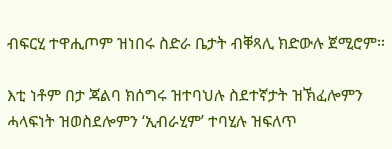ብፍርሂ ተዋሒጦም ዝነበሩ ስድራ ቤታት ብቐጻሊ ክድውሉ ጀሚሮም።

እቲ ነቶም በታ ጃልባ ክሰግሩ ዝተባህሉ ስደተኛታት ዝኽፈሎምን ሓላፍነት ዝወስደሎምን ‘ኢብራሂም’ ተባሂሉ ዝፍለጥ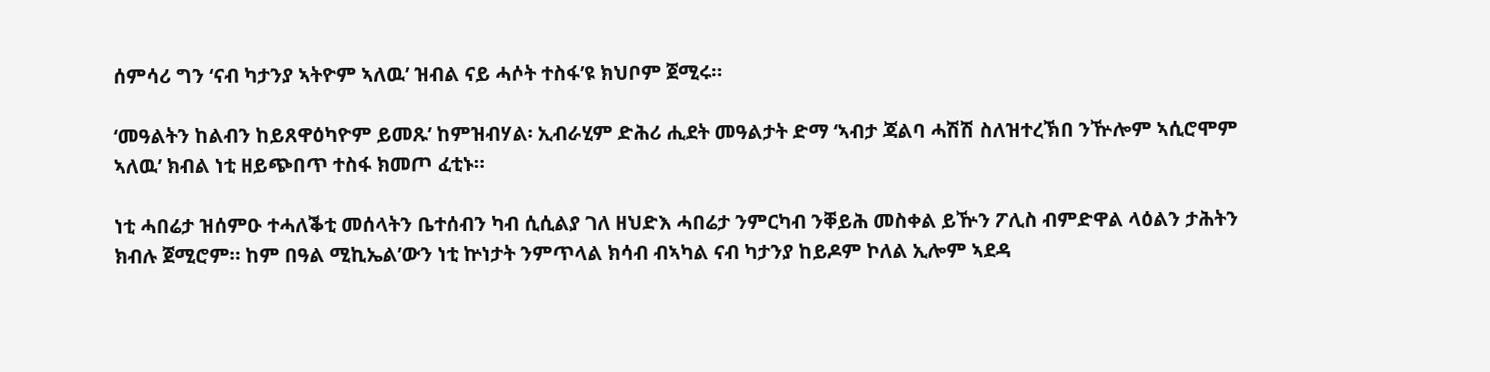ሰምሳሪ ግን ‘ናብ ካታንያ ኣትዮም ኣለዉ’ ዝብል ናይ ሓሶት ተስፋ’ዩ ክህቦም ጀሚሩ።

‘መዓልትን ከልብን ከይጸዋዕካዮም ይመጹ’ ከምዝብሃል፡ ኢብራሂም ድሕሪ ሒደት መዓልታት ድማ ‘ኣብታ ጃልባ ሓሽሽ ስለዝተረኽበ ንዅሎም ኣሲሮሞም ኣለዉ’ ክብል ነቲ ዘይጭበጥ ተስፋ ክመጦ ፈቲኑ።

ነቲ ሓበሬታ ዝሰምዑ ተሓለቕቲ መሰላትን ቤተሰብን ካብ ሲሲልያ ገለ ዘህድእ ሓበሬታ ንምርካብ ንቐይሕ መስቀል ይዅን ፖሊስ ብምድዋል ላዕልን ታሕትን ክብሉ ጀሚሮም። ከም በዓል ሚኪኤል’ውን ነቲ ኵነታት ንምጥላል ክሳብ ብኣካል ናብ ካታንያ ከይዶም ኮለል ኢሎም ኣደዳ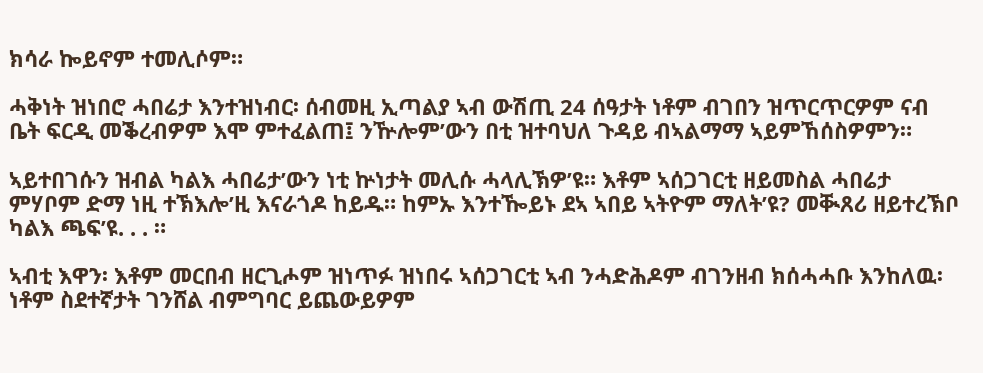ክሳራ ኰይኖም ተመሊሶም።

ሓቅነት ዝነበሮ ሓበሬታ እንተዝነብር፡ ሰብመዚ ኢጣልያ ኣብ ውሽጢ 24 ሰዓታት ነቶም ብገበን ዝጥርጥርዎም ናብ ቤት ፍርዲ መቕረብዎም እሞ ምተፈልጠ፤ ንዅሎም’ውን በቲ ዝተባህለ ጉዳይ ብኣልማማ ኣይምኸሰስዎምን።

ኣይተበገሱን ዝብል ካልእ ሓበሬታ’ውን ነቲ ኵነታት መሊሱ ሓላሊኽዎ’ዩ። እቶም ኣሰጋገርቲ ዘይመስል ሓበሬታ ምሃቦም ድማ ነዚ ተኽእሎ’ዚ እናራጎዶ ከይዱ። ከምኡ እንተዀይኑ ደኣ ኣበይ ኣትዮም ማለት’ዩ? መቚጸሪ ዘይተረኽቦ ካልእ ጫፍ’ዩ. . . ።

ኣብቲ እዋን፡ እቶም መርበብ ዘርጊሖም ዝነጥፉ ዝነበሩ ኣሰጋገርቲ ኣብ ንሓድሕዶም ብገንዘብ ክሰሓሓቡ እንከለዉ፡ ነቶም ስደተኛታት ገንሸል ብምግባር ይጨውይዎም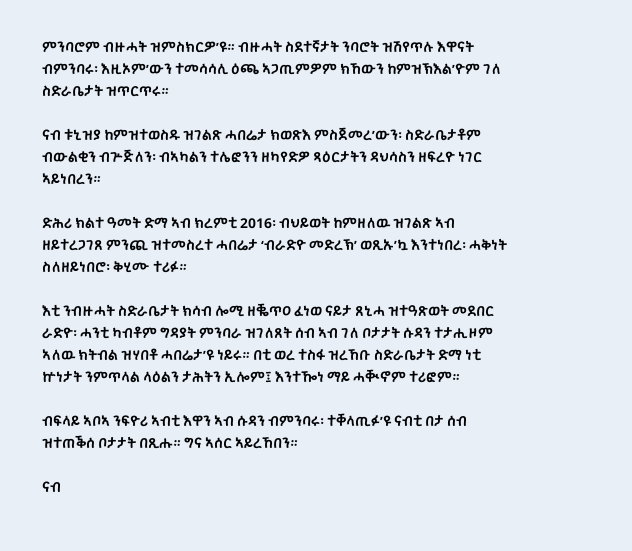ምንባሮም ብዙሓት ዝምስክርዎ’ዩ። ብዙሓት ስደተኛታት ንባሮት ዝሽየጥሉ እዋናት ብምንባሩ፡ እዚኦም’ውን ተመሳሳሊ ዕጫ ኣጋጢምዎም ክኸውን ከምዝኽእል’ዮም ገለ ስድራቤታት ዝጥርጥሩ።

ናብ ቱኒዝያ ከምዝተወስዱ ዝገልጽ ሓበሬታ ክወጽእ ምስጀመረ’ውን፡ ስድራቤታቶም ብውልቂን ብጕጅለን፡ ብኣካልን ተሌፎንን ዘካየድዎ ጻዕርታትን ዳህሳስን ዘፍረዮ ነገር ኣይነበረን።

ድሕሪ ክልተ ዓመት ድማ ኣብ ክረምቲ 2016፡ ብህይወት ከምዘለዉ ዝገልጽ ኣብ ዘይተረጋገጸ ምንጪ ዝተመስረተ ሓበሬታ ‘ብራድዮ መድረኽ’ ወጺኡ’ኳ እንተነበረ፡ ሓቅነት ስለዘይነበሮ፡ ቅሂሙ ተሪፉ።

እቲ ንብዙሓት ስድራቤታት ክሳብ ሎሚ ዘቘጥዐ ፈነወ ናይታ ጸኒሓ ዝተዓጽወት መደበር ራድዮ፡ ሓንቲ ካብቶም ግዳያት ምንባራ ዝገለጸት ሰብ ኣብ ገለ ቦታታት ሱዳን ተታሒዞም ኣለዉ ክትብል ዝሃበቶ ሓበሬታ’ዩ ነይሩ። በቲ ወረ ተስፋ ዝረኸቡ ስድራቤታት ድማ ነቲ ኵነታት ንምጥላል ላዕልን ታሕትን ኢሎም፤ እንተዀነ ማይ ሓቚኖም ተሪፎም።

ብፍላይ ኣቦኣ ንፍዮሪ ኣብቲ እዋን ኣብ ሱዳን ብምንባሩ፡ ተቐላጢፉ’ዩ ናብቲ በታ ሰብ ዝተጠቕሰ ቦታታት በጺሑ። ግና ኣሰር ኣይረኸበን።

ናብ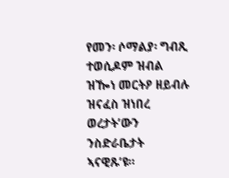የመን፡ ሶማልያ፡ ግብጺ ተወሲዶም ዝብል ዝዀነ መርትዖ ዘይብሉ ዝናፈስ ዝነበረ ወረታት’ውን ንስድራቤታት ኣናዊጹ’ዩ።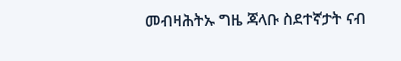መብዛሕትኡ ግዜ ጃላቡ ስደተኛታት ናብ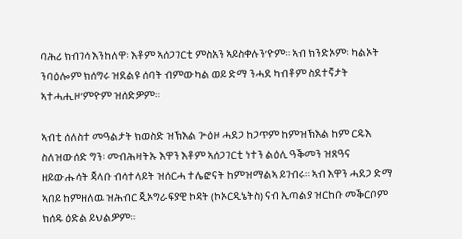ባሕሪ ክብገሳ እንከለዋ፡ እቶም ኣሰጋገርቲ ምስአን ኣይስቀሉን’ዮም። ኣብ ክንድኦም፡ ካልኦት ንባዕሎም ክሰግሩ ዝደልዩ ሰባት ብምውካል ወይ ድማ ንሓደ ካብቶም ስደተኛታት ኣተሓሒዞ’ምዮም ዝሰድዎም።

ኣብቲ ሰለስተ መዓልታት ክወስድ ዝኽእል ጕዕዞ ሓደጋ ከጋጥም ከምዝኽእል ከም ርዱእ ስለዝውሰድ ግን፡ መብሕዛትኡ እዋን እቶም ኣሰጋገርቲ ነተን ልዕሊ ዓቕመን ዝጸዓና ዘይውሑሳት ጃላቡ ብሳተላይት ዝሰርሓ ተሌፎናት ከምዝማልኣ ይገብሩ። ኣብ እዋን ሓደጋ ድማ ኣበይ ከምዘለዉ ዝሕብር ጂኦግራፍያዊ ኮዳት (ኮኦርዲኔትስ) ናብ ኢጣልያ ዝርከቡ መቕርቦም ክሰዱ ዕድል ይህልዎም።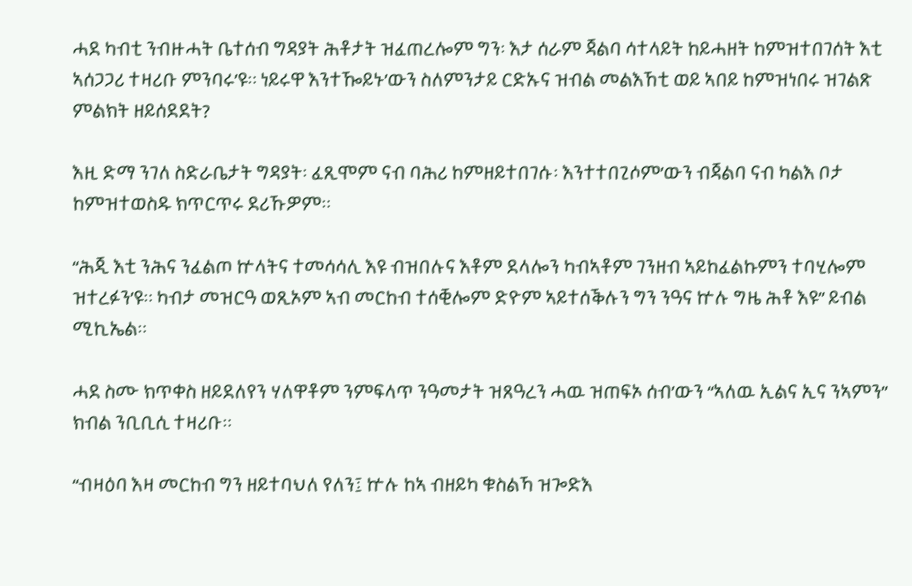ሓደ ካብቲ ንብዙሓት ቤተሰብ ግዳያት ሕቶታት ዝፈጠረሎም ግን፡ እታ ሰራም ጃልባ ሳተላይት ከይሓዘት ከምዝተበገሰት እቲ ኣሰጋጋሪ ተዛሪቡ ምንባሩ’ዩ። ነይሩዋ እንተዀይኑ’ውን ስለምንታይ ርድኡና ዝብል መልእኸቲ ወይ ኣበይ ከምዝነበሩ ዝገልጽ ምልክት ዘይሰደደት?

እዚ ድማ ንገለ ስድራቤታት ግዳያት፡ ፈጺሞም ናብ ባሕሪ ከምዘይተበገሱ፡ እንተተበጊሶም’ውን ብጃልባ ናብ ካልእ ቦታ ከምዝተወስዱ ክጥርጥሩ ደሪኹዎም።

“ሕጂ እቲ ንሕና ንፈልጦ ኵላትና ተመሳሳሊ እዩ ብዝበሉና እቶም ደላሎን ካብኣቶም ገንዘብ ኣይከፈልኩምን ተባሂሎም ዝተረፉን’ዩ። ካብታ መዝርዓ ወጺኦም ኣብ መርከብ ተሰቒሎም ድዮም ኣይተሰቕሉን ግን ንዓና ኵሉ ግዜ ሕቶ እዩ” ይብል ሚኪኤል።

ሓደ ስሙ ክጥቀስ ዘይደለየን ሃለዋቶም ንምፍላጥ ንዓመታት ዝጸዓረን ሓዉ ዝጠፍኦ ሰብ’ውን “ኣለዉ ኢልና ኢና ንኣምን” ክብል ንቢቢሲ ተዛሪቡ።

“ብዛዕባ እዛ መርከብ ግን ዘይተባህለ የለን፤ ኵሉ ከኣ ብዘይካ ቁስልኻ ዝጐድእ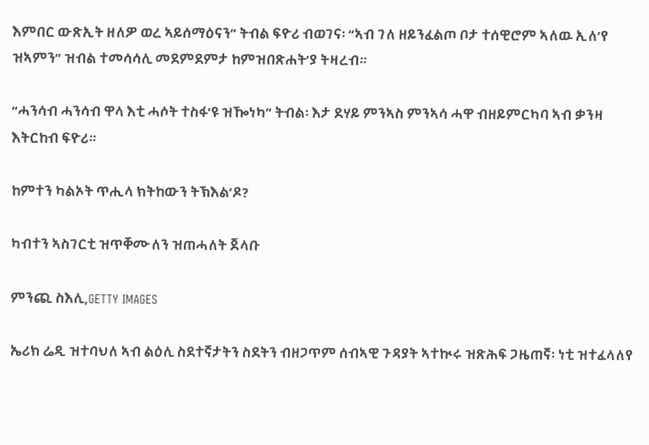እምበር ውጽኢት ዘለዎ ወረ ኣይሰማዕናን” ትብል ፍዮሪ ብወገና፡ “ኣብ ገለ ዘይንፈልጦ ቦታ ተሰዊሮም ኣለዉ ኢለ’የ ዝኣምን” ዝብል ተመሳሳሊ መደምደምታ ከምዝበጽሐት’ያ ትዛረብ።

“ሓንሳብ ሓንሳብ ዋላ እቲ ሓሶት ተስፋ’ዩ ዝዀነካ” ትብል፡ እታ ደሃይ ምንኣስ ምንኣሳ ሓዋ ብዘይምርካባ ኣብ ቃንዛ እትርከብ ፍዮሪ።

ከምተን ካልኦት ጥሒላ ክትከውን ትኽእል’ዶ?

ካብተን ኣስገርቲ ዝጥቐሙለን ዝጠሓለት ጀላቡ

ምንጪ ስእሊ,GETTY IMAGES

ኤሪክ ሬዲ ዝተባህለ ኣብ ልዕሊ ስደተኛታትን ስደትን ብዘጋጥም ሰብኣዊ ጉዳያት ኣተኲሩ ዝጽሕፍ ጋዜጠኛ፡ ነቲ ዝተፈላለየ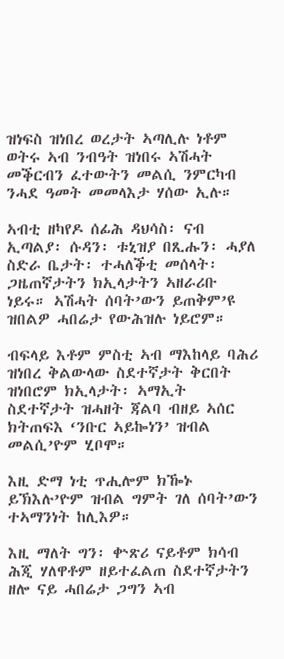ዝነፍስ ዝነበረ ወረታት ኣጣሊሉ ነቶም ወትሩ ኣብ ንብዓት ዝነበሩ ኣሽሓት መቕርብን ፈተውትን መልሲ ንምርካብ ንሓደ ዓመት መመላእታ ሃሰው ኢሉ።

ኣብቲ ዘካየዶ ሰፊሕ ዳህሳስ፡ ናብ ኢጣልያ፡ ሱዳን፡ ቱኒዝያ በጺሑን፡ ሓያለ ስድራ ቤታት፡ ተሓለቕቲ መሰላት፡ ጋዜጠኛታትን ክኢላታትን ኣዘራሪቡ ነይሩ። ኣሽሓት ሰባት’ውን ይጠቅም’ዩ ዝበልዎ ሓበሬታ የውሕዝሉ ነይሮም።

ብፍላይ እቶም ምስቲ ኣብ ማእከላይ ባሕሪ ዝነበረ ቅልውላው ስደተኛታት ቅርበት ዝነበሮም ክኢላታት፡ ኣማኢት ስደተኛታት ዝሓዘት ጃልባ ብዘይ ኣሰር ክትጠፍእ ‘ንቡር ኣይኰነን’ ዝብል መልሲ’ዮም ሂቦሞ።

እዚ ድማ ነቲ ጥሒሎም ክዀኑ ይኽእሉ’ዮም ዝብል ግምት ገለ ሰባት’ውን ተኣማንነት ከሊእዎ።

እዚ ማለት ግን፡ ቍጽሪ ናይቶም ክሳብ ሕጂ ሃለዋቶም ዘይተፈልጠ ስደተኛታትን ዘሎ ናይ ሓበሬታ ጋግን ኣብ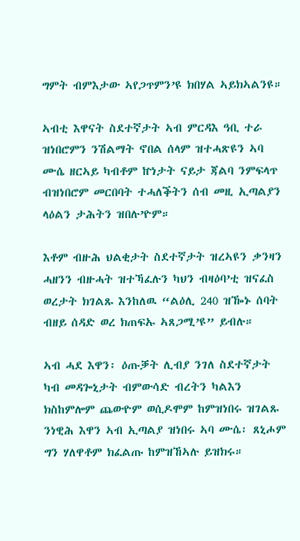ግምት ብምእታው ኣየጋጥምን’ዩ ክበሃል ኣይክኣልንዩ።

ኣብቲ እዋናት ስደተኛታት ኣብ ምርዳእ ዓቢ ተራ ዝነበሮምን ንሽልማት ኖበል ሰላም ዝተሓጽዩን ኣባ ሙሴ ዘርኣይ ካብቶም ኵነታት ናይታ ጃልባ ንምፍላጥ ብዝነበሮም መርበባት ተሓለቕትን ሰብ መዚ ኢጣልያን ላዕልን ታሕትን ዝበሉ’ዮም።

እቶም ብዙሕ ህልቂታት ስደተኛታት ዝረኣዩን ቃንዛን ሓዘንን ብዙሓት ዝተኻፈሉን ካህን ብዛዕባ’ቲ ዝናፈስ ወረታት ክገልጹ እንከለዉ “ልዕሊ 240 ዝዀኑ ሰባት ብዘይ ሰዳድ ወረ ክጠፍኡ ኣጸጋሚ’ዩ” ይብሉ።

ኣብ ሓደ እዋን፡ ዕጡቓት ሊብያ ንገለ ስደተኛታት ካብ መዳጐኒታት ብምውሳድ ብረትን ካልእን ክስከምሎም ጨውዮም ወሲዶሞም ከምዝነበሩ ዝገልጹ ንነዊሕ እዋን ኣብ ኢጣልያ ዝነበሩ ኣባ ሙሴ፡ ጸኒሖም ግን ሃለዋቶም ክፈልጡ ከምዝኸኣሉ ይዝክሩ።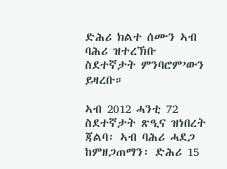ድሕሪ ክልተ ሰሙን ኣብ ባሕሪ ዝተረኽቡ ስደተኛታት ምንባሮም’ውን ይዛረቡ።

ኣብ 2012 ሓንቲ 72 ስደተኛታት ጽዒና ዝነበረት ጃልባ፡ ኣብ ባሕሪ ሓደጋ ከምዘጋጠማን፡ ድሕሪ 15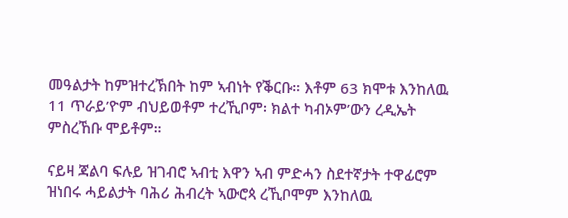መዓልታት ከምዝተረኽበት ከም ኣብነት የቕርቡ። እቶም 63 ክሞቱ እንከለዉ 11 ጥራይ’ዮም ብህይወቶም ተረኺቦም፡ ክልተ ካብኦም’ውን ረዲኤት ምስረኸቡ ሞይቶም።

ናይዛ ጃልባ ፍሉይ ዝገብሮ ኣብቲ እዋን ኣብ ምድሓን ስደተኛታት ተዋፊሮም ዝነበሩ ሓይልታት ባሕሪ ሕብረት ኣውሮጳ ረኺቦሞም እንከለዉ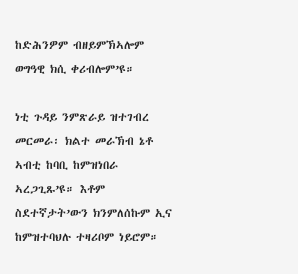ከድሕንዎም ብዘይምኽኣሎም ወግዓዊ ክሲ ቀሪብሎም’ዩ።

ነቲ ጉዳይ ንምጽራይ ዝተገብረ መርመራ፡ ክልተ መራኽብ ኔቶ ኣብቲ ከባቢ ከምዝነበራ ኣረጋጊጹ’ዩ። እቶም ስደተኛታት’ውን ክንምለሰኩም ኢና ከምዝተባህሉ ተዛሪቦም ነይሮም።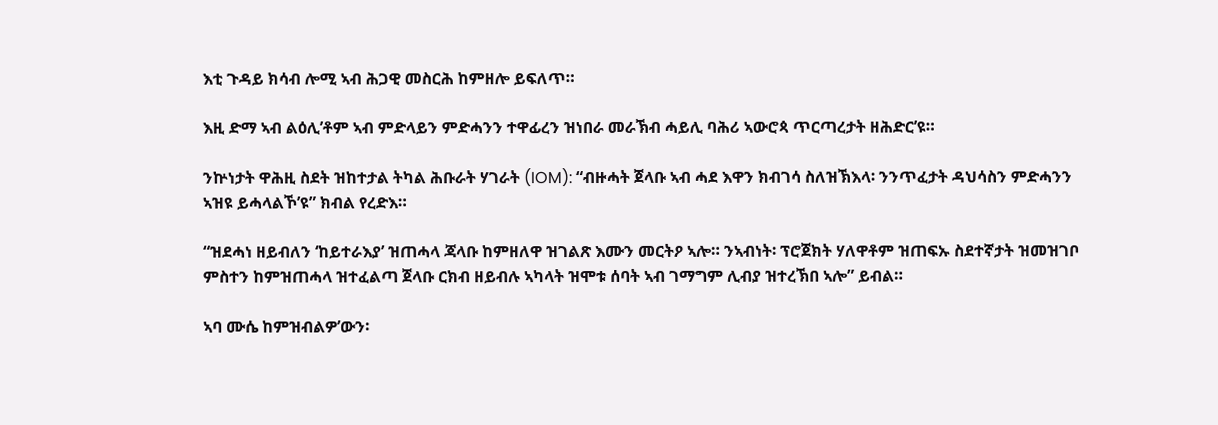እቲ ጉዳይ ክሳብ ሎሚ ኣብ ሕጋዊ መስርሕ ከምዘሎ ይፍለጥ።

እዚ ድማ ኣብ ልዕሊ’ቶም ኣብ ምድላይን ምድሓንን ተዋፊረን ዝነበራ መራኽብ ሓይሊ ባሕሪ ኣውሮጳ ጥርጣረታት ዘሕድር’ዩ።

ንኵነታት ዋሕዚ ስደት ዝከተታል ትካል ሕቡራት ሃገራት (IOM): “ብዙሓት ጀላቡ ኣብ ሓደ እዋን ክብገሳ ስለዝኽእላ፡ ንንጥፈታት ዳህሳስን ምድሓንን ኣዝዩ ይሓላልኾ’ዩ” ክብል የረድእ።

“ዝደሓነ ዘይብለን ‘ከይተራእያ’ ዝጠሓላ ጃላቡ ከምዘለዋ ዝገልጽ እሙን መርትዖ ኣሎ። ንኣብነት፡ ፕሮጀክት ሃለዋቶም ዝጠፍኡ ስደተኛታት ዝመዝገቦ ምስተን ከምዝጠሓላ ዝተፈልጣ ጀላቡ ርክብ ዘይብሉ ኣካላት ዝሞቱ ሰባት ኣብ ገማግም ሊብያ ዝተረኽበ ኣሎ” ይብል።

ኣባ ሙሴ ከምዝብልዎ’ውን፡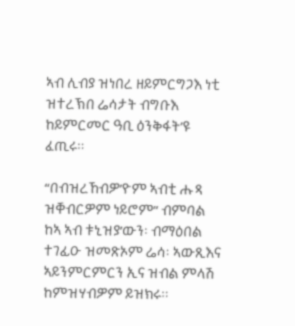ኣብ ሊብያ ዝነበረ ዘይምርግጋእ ነቲ ዝተረኽበ ሬሳታት ብግቡእ ከይምርመር ዓቢ ዕንቅፋት’ዩ ፈጢሩ።

“በብዝረኸብዎ’ዮም ኣብቲ ሑጻ ዝቐብርዎም ነይሮም” ብምባል ከኣ ኣብ ቱኒዝያ’ውን፡ ብማዕበል ተገፊዑ ዝመጽኦም ሬሳ፡ ኣውጺእና ኣይንምርምርን ኢና ዝብል ምላሽ ከምዝሃብዎም ይዝክሩ።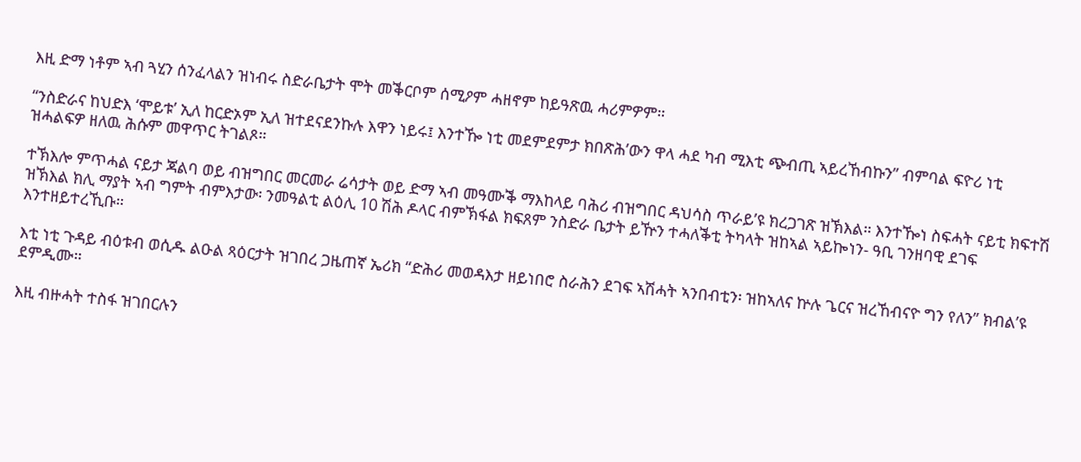እዚ ድማ ነቶም ኣብ ጓሂን ሰንፈላልን ዝነብሩ ስድራቤታት ሞት መቕርቦም ሰሚዖም ሓዘኖም ከይዓጽዉ ሓሪምዎም።

“ንስድራና ከህድእ ‘ሞይቱ’ ኢለ ከርድኦም ኢለ ዝተደናደንኩሉ እዋን ነይሩ፤ እንተዀ ነቲ መደምደምታ ክበጽሕ’ውን ዋላ ሓደ ካብ ሚእቲ ጭብጢ ኣይረኸብኩን” ብምባል ፍዮሪ ነቲ ዝሓልፍዎ ዘለዉ ሕሱም መዋጥር ትገልጾ።

ተኽእሎ ምጥሓል ናይታ ጃልባ ወይ ብዝግበር መርመራ ሬሳታት ወይ ድማ ኣብ መዓሙቕ ማእከላይ ባሕሪ ብዝግበር ዳህሳስ ጥራይ’ዩ ክረጋገጽ ዝኽእል። እንተዀነ ስፍሓት ናይቲ ክፍተሽ ዝኽእል ክሊ ማያት ኣብ ግምት ብምእታው፡ ንመዓልቲ ልዕሊ 10 ሽሕ ዶላር ብምኽፋል ክፍጸም ንስድራ ቤታት ይዅን ተሓለቕቲ ትካላት ዝከኣል ኣይኰነን- ዓቢ ገንዘባዊ ደገፍ እንተዘይተረኺቡ።

እቲ ነቲ ጉዳይ ብዕቱብ ወሲዱ ልዑል ጻዕርታት ዝገበረ ጋዜጠኛ ኤሪክ “ድሕሪ መወዳእታ ዘይነበሮ ስራሕን ደገፍ ኣሽሓት ኣንበብቲን፡ ዝከኣለና ኵሉ ጌርና ዝረኸብናዮ ግን የለን” ክብል’ዩ ደምዲሙ።

እዚ ብዙሓት ተስፋ ዝገበርሉን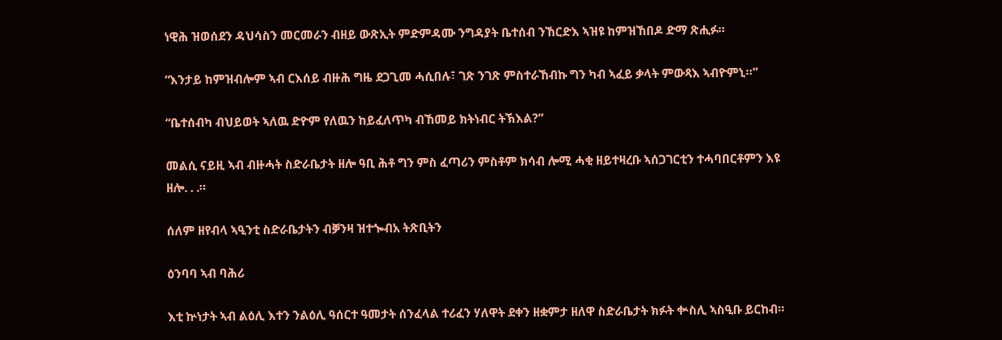ነዊሕ ዝወሰደን ዳህሳስን መርመራን ብዘይ ውጽኢት ምድምዳሙ ንግዳያት ቤተሰብ ንኸርድእ ኣዝዩ ከምዝኸበዶ ድማ ጽሒፉ።

“እንታይ ከምዝብሎም ኣብ ርእሰይ ብዙሕ ግዜ ደጋጊመ ሓሲበሉ፣ ገጽ ንገጽ ምስተራኸብኩ ግን ካብ ኣፈይ ቃላት ምውጻእ ኣብዮምኒ።”

“ቤተሰብካ ብህይወት ኣለዉ ድዮም የለዉን ከይፈለጥካ ብኸመይ ክትነብር ትኽእል?”

መልሲ ናይዚ ኣብ ብዙሓት ስድራቤታት ዘሎ ዓቢ ሕቶ ግን ምስ ፈጣሪን ምስቶም ክሳብ ሎሚ ሓቂ ዘይተዛረቡ ኣሰጋገርቲን ተሓባበርቶምን እዩ ዘሎ. . .።

ሰለም ዘየብላ ኣዒንቲ ስድራቤታትን ብቓንዛ ዝተጐብአ ትጽቢትን

ዕንባባ ኣብ ባሕሪ

እቲ ኵነታት ኣብ ልዕሊ እተን ንልዕሊ ዓሰርተ ዓመታት ሰንፈላል ተሪፈን ሃለዋት ደቀን ዘቋምታ ዘለዋ ስድራቤታት ክፉት ቍስሊ ኣስዒቡ ይርከብ።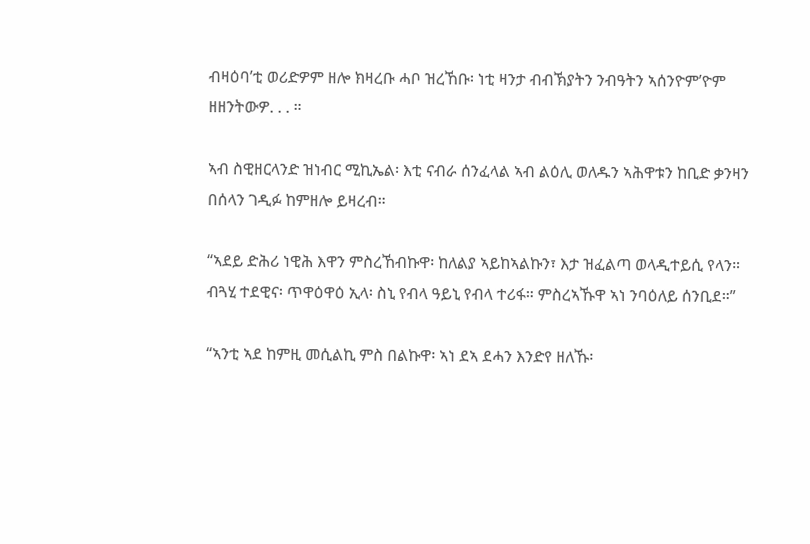ብዛዕባ’ቲ ወሪድዎም ዘሎ ክዛረቡ ሓቦ ዝረኸቡ፡ ነቲ ዛንታ ብብኽያትን ንብዓትን ኣሰንዮም’ዮም ዘዘንትውዎ. . . ።

ኣብ ስዊዘርላንድ ዝነብር ሚኪኤል፡ እቲ ናብራ ሰንፈላል ኣብ ልዕሊ ወለዱን ኣሕዋቱን ከቢድ ቃንዛን በሰላን ገዲፉ ከምዘሎ ይዛረብ።

“ኣደይ ድሕሪ ነዊሕ እዋን ምስረኸብኩዋ፡ ከለልያ ኣይከኣልኩን፣ እታ ዝፈልጣ ወላዲተይሲ የላን። ብጓሂ ተደዊና፡ ጥዋዕዋዕ ኢላ፡ ስኒ የብላ ዓይኒ የብላ ተሪፋ። ምስረኣኹዋ ኣነ ንባዕለይ ሰንቢደ።”

“ኣንቲ ኣደ ከምዚ መሲልኪ ምስ በልኩዋ፡ ኣነ ደኣ ደሓን እንድየ ዘለኹ፡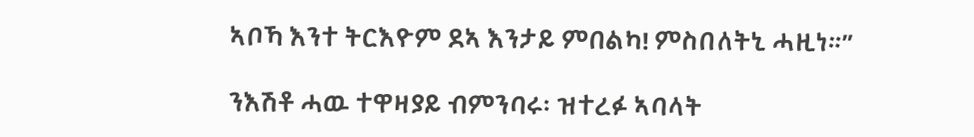ኣቦኻ እንተ ትርእዮም ደኣ እንታይ ምበልካ! ምስበለትኒ ሓዚነ።”

ንእሽቶ ሓዉ ተዋዛያይ ብምንባሩ፡ ዝተረፉ ኣባላት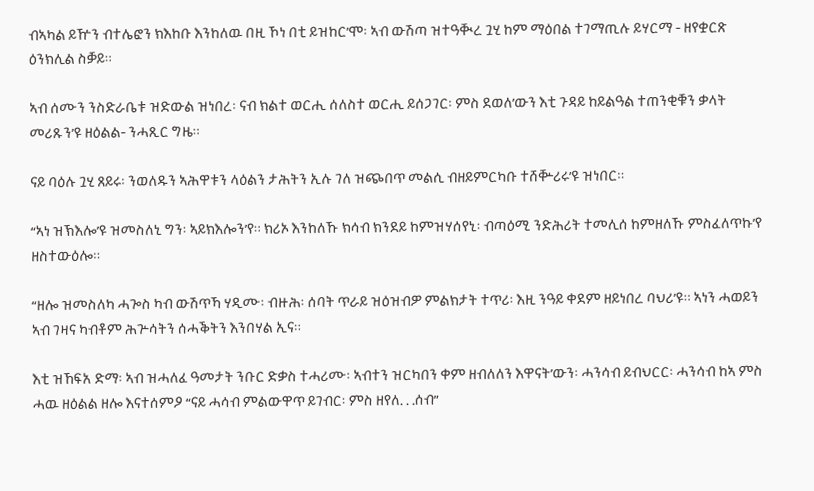ብኣካል ይዅን ብተሌፎን ክእከቡ እንከለዉ በዚ ኾነ በቲ ይዝከር’ሞ፡ ኣብ ውሽጣ ዝተዓቚረ ጓሂ ከም ማዕበል ተገማጢሉ ይሃርማ - ዘየቋርጽ ዕንክሊል ስቓይ።

ኣብ ሰሙን ንስድራቤቱ ዝድውል ዝነበረ፡ ናብ ክልተ ወርሒ ሰለስተ ወርሒ ይሰጋገር፡ ምስ ደወለ’ውን እቲ ጉዳይ ከይልዓል ተጠንቂቑን ቃላት መሪጹን’ዩ ዘዕልል- ንሓጺር ግዜ።

ናይ ባዕሉ ጓሂ ጸይሩ፡ ንወለዱን ኣሕዋቱን ላዕልን ታሕትን ኢሉ ገለ ዝጭበጥ መልሲ ብዘይምርካቡ ተሸቝሪሩ’ዩ ዝነበር።

“ኣነ ዝኽእሎ’ዩ ዝመስለኒ ግን፡ ኣይክእሎን’የ። ክሪኦ እንከለኹ ክሳብ ክንደይ ከምዝሃሰየኒ፡ ብጣዕሚ ንድሕሪት ተመሊሰ ከምዘለኹ ምስፈለጥኩ’የ ዘስተውዕሎ።

“ዘሎ ዝመስለካ ሓጐስ ካብ ውሽጥኻ ሃዲሙ፡ ብዙሕ፡ ሰባት ጥራይ ዝዕዝብዎ ምልክታት ተጥሪ፡ እዚ ንዓይ ቀደም ዘይነበረ ባህሪ’ዩ። ኣነን ሓወይን ኣብ ገዛና ካብቶም ሕጕሳትን ሰሓቕትን እንበሃል ኢና።

እቲ ዝኸፍአ ድማ፡ ኣብ ዝሓለፈ ዓመታት ንቡር ድቃስ ተሓሪሙ፡ ኣብተን ዝርካበን ቀም ዘብለለን እዋናት’ውን፡ ሓንሳብ ይብህርር፡ ሓንሳብ ከኣ ምስ ሓዉ ዘዕልል ዘሎ እናተሰምዖ “ናይ ሓሳብ ምልውዋጥ ይገብር፡ ምስ ዘየለ. . .ሰብ”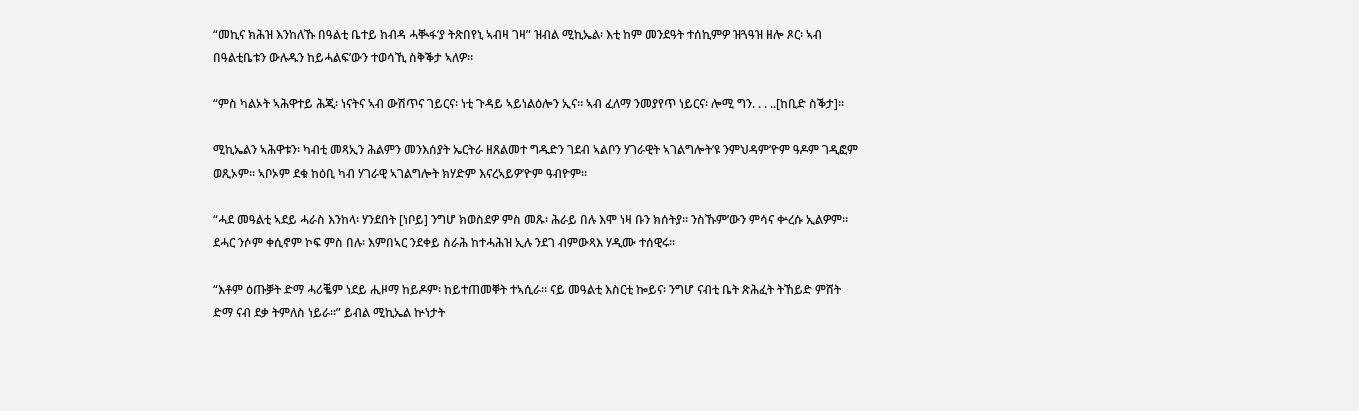“መኪና ክሕዝ እንከለኹ በዓልቲ ቤተይ ከብዳ ሓቚፋ’ያ ትጽበየኒ ኣብዛ ገዛ” ዝብል ሚኪኤል፡ እቲ ከም መንደዓት ተሰኪምዎ ዝጓዓዝ ዘሎ ጾር፡ ኣብ በዓልቲቤቱን ውሉዱን ከይሓልፍ’ውን ተወሳኺ ስቅቕታ ኣለዎ።

“ምስ ካልኦት ኣሕዋተይ ሕጂ፡ ነናትና ኣብ ውሽጥና ገይርና፡ ነቲ ጉዳይ ኣይነልዕሎን ኢና። ኣብ ፈለማ ንመያየጥ ነይርና፡ ሎሚ ግን. . . ..[ከቢድ ስቕታ]።

ሚኪኤልን ኣሕዋቱን፡ ካብቲ መጻኢን ሕልምን መንእሰያት ኤርትራ ዘጸልመተ ግዱድን ገደብ ኣልቦን ሃገራዊት ኣገልግሎት’ዩ ንምህዳም’ዮም ዓዶም ገዲፎም ወጺኦም። ኣቦኦም ደቁ ከዕቢ ካብ ሃገራዊ ኣገልግሎት ክሃድም እናረኣይዎ’ዮም ዓብዮም።

“ሓደ መዓልቲ ኣደይ ሓራስ እንከላ፡ ሃንደበት [ነቦይ] ንግሆ ክወስደዎ ምስ መጹ፡ ሕራይ በሉ እሞ ነዛ ቡን ክሰትያ። ንስኹም’ውን ምሳና ቍረሱ ኢልዎም። ደሓር ንሶም ቀሲኖም ኮፍ ምስ በሉ፡ እምበኣር ንደቀይ ስራሕ ከተሓሕዝ ኢሉ ንደገ ብምውጻእ ሃዲሙ ተሰዊሩ።

“እቶም ዕጡቓት ድማ ሓሪቘም ነደይ ሒዞማ ከይዶም፡ ከይተጠመቐት ተኣሲራ። ናይ መዓልቲ እስርቲ ኰይና፡ ንግሆ ናብቲ ቤት ጽሕፈት ትኸይድ ምሸት ድማ ናብ ደቃ ትምለስ ነይራ።” ይብል ሚኪኤል ኵነታት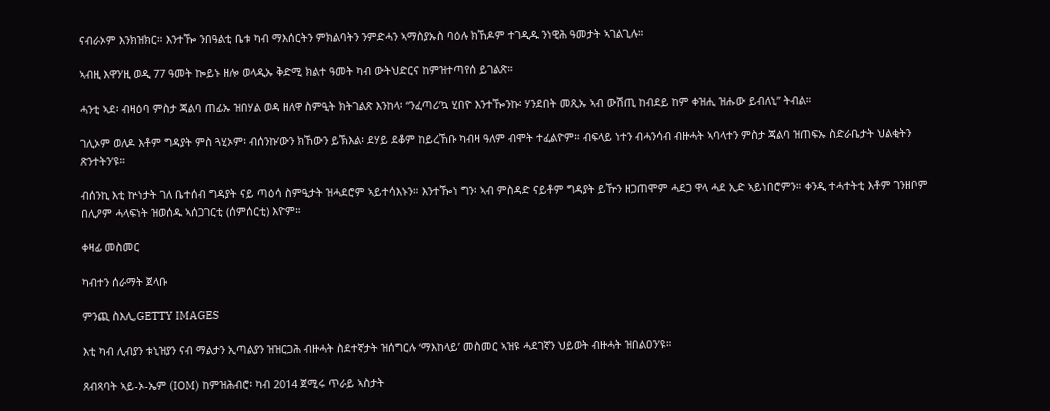ናብራኦም እንክዝክር። እንተዀ ንበዓልቲ ቤቱ ካብ ማእሰርትን ምክልባትን ንምድሓን ኣማስያኡስ ባዕሉ ክኸዶም ተገዲዱ ንነዊሕ ዓመታት ኣገልጊሉ።

ኣብዚ እዋን’ዚ ወዲ 77 ዓመት ኰይኑ ዘሎ ወላዲኡ ቅድሚ ክልተ ዓመት ካብ ውትህድርና ከምዝተጣየሰ ይገልጽ።

ሓንቲ ኣደ፡ ብዛዕባ ምስታ ጃልባ ጠፊኡ ዝበሃል ወዳ ዘለዋ ስምዒት ክትገልጽ እንከላ፡ “ንፈጣሪ’ኳ ሂበዮ እንተዀንኩ፡ ሃንደበት መጺኡ ኣብ ውሽጢ ከብደይ ከም ቀዝሒ ዝሑው ይብለኒ” ትብል።

ገሊኦም ወለዶ እቶም ግዳያት ምስ ጓሂኦም፡ ብሰንኩ’ውን ክኸውን ይኽእል፡ ደሃይ ደቆም ከይረኸቡ ካብዛ ዓለም ብሞት ተፈልዮም። ብፍላይ ነተን ብሓንሳብ ብዙሓት ኣባላተን ምስታ ጃልባ ዝጠፍኡ ስድራቤታት ህልቂትን ጽንተትን’ዩ።

ብሰንኪ እቲ ኵነታት ገለ ቤተሰብ ግዳያት ናይ ጣዕሳ ስምዒታት ዝሓደሮም ኣይተሳእኑን። እንተዀነ ግን፡ ኣብ ምስዳድ ናይቶም ግዳያት ይዅን ዘጋጠሞም ሓደጋ ዋላ ሓደ ኢድ ኣይነበሮምን። ቀንዲ ተሓተትቲ እቶም ገንዘቦም በሊዖም ሓላፍነት ዝወሰዱ ኣሰጋገርቲ (ሰምሰርቲ) እዮም።

ቀዛፊ መስመር

ካብተን ሰራማት ጀላቡ

ምንጪ ስእሊ,GETTY IMAGES

እቲ ካብ ሊብያን ቱኒዝያን ናብ ማልታን ኢጣልያን ዝዝርጋሕ ብዙሓት ስደተኛታት ዝሰግርሉ ‘ማእከላይ’ መስመር ኣዝዩ ሓደገኛን ህይወት ብዙሓት ዝበልዐን’ዩ።

ጸብጻባት ኣይ-ኦ-ኤም (IOM) ከምዝሕብሮ፡ ካብ 2014 ጀሚሩ ጥራይ ኣስታት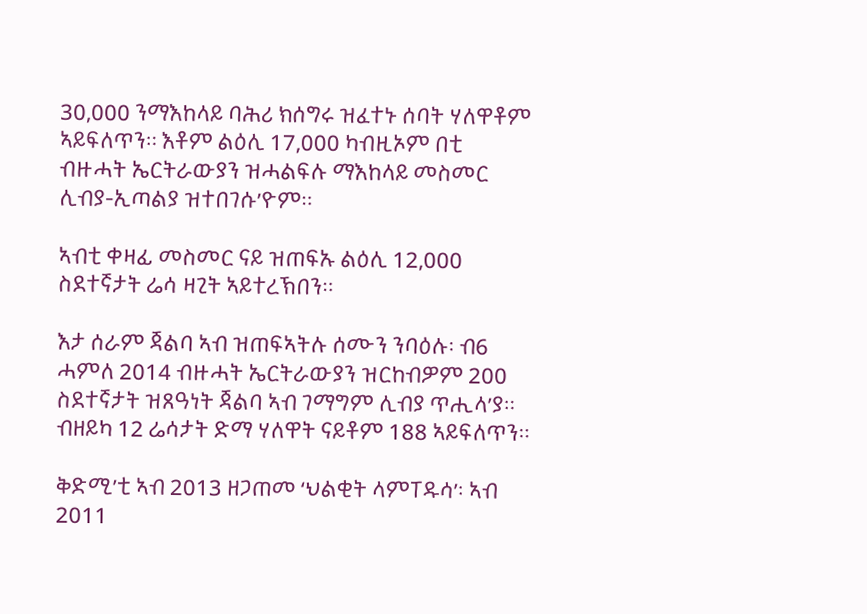30,000 ንማእከላይ ባሕሪ ክሰግሩ ዝፈተኑ ሰባት ሃለዋቶም ኣይፍለጥን። እቶም ልዕሊ 17,000 ካብዚኦም በቲ ብዙሓት ኤርትራውያን ዝሓልፍሉ ማእከላይ መስመር ሊብያ-ኢጣልያ ዝተበገሱ’ዮም።

ኣብቲ ቀዛፊ መስመር ናይ ዝጠፍኡ ልዕሊ 12,000 ስደተኛታት ሬሳ ዛጊት ኣይተረኽበን።

እታ ሰራም ጃልባ ኣብ ዝጠፍኣትሉ ሰሙን ንባዕሉ፡ ብ6 ሓምለ 2014 ብዙሓት ኤርትራውያን ዝርከብዎም 200 ስደተኛታት ዝጸዓነት ጃልባ ኣብ ገማግም ሊብያ ጥሒላ’ያ። ብዘይካ 12 ሬሳታት ድማ ሃለዋት ናይቶም 188 ኣይፍለጥን።

ቅድሚ’ቲ ኣብ 2013 ዘጋጠመ ‘ህልቂት ላምፐዱሳ’፡ ኣብ 2011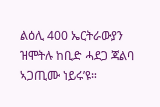ልዕሊ 400 ኤርትራውያን ዝሞትሉ ከቢድ ሓደጋ ጃልባ ኣጋጢሙ ነይሩ’ዩ።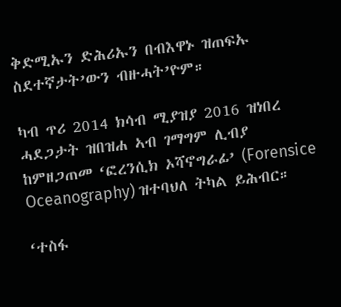ቅድሚኡን ድሕሪኡን በብእዋኑ ዝጠፍኡ ስደተኛታት’ውን ብዙሓት’ዮም።

ካብ ጥሪ 2014 ክሳብ ሚያዝያ 2016 ዝነበረ ሓደጋታት ዝበዝሐ ኣብ ገማግም ሊብያ ከምዘጋጠመ ‘ፎረንሲክ ኦሻኖግራፊ’ (Forensice Oceanography) ዝተባህለ ትካል ይሕብር።

‘ተስፋ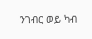ንገብር ወይ ካብ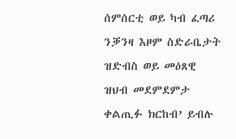ሰምሰርቲ ወይ ካብ ፈጣሪ ንቓንዛ እዞም ስድራቤታት ዝድብስ ወይ መዕጸዊ ዝህብ መደምደምታ ቀልጢፉ ክርከብ’ ይብሉ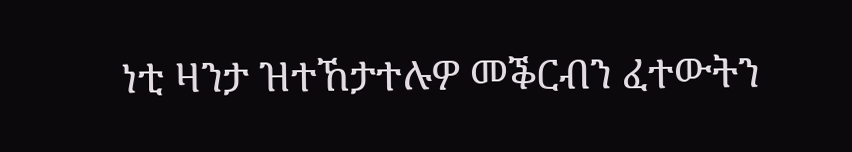ነቲ ዛንታ ዝተኸታተሉዎ መቕርብን ፈተውትን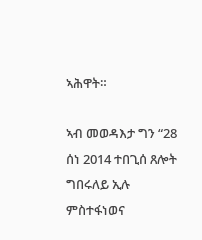ኣሕዋት።

ኣብ መወዳእታ ግን “28 ሰነ 2014 ተበጊሰ ጸሎት ግበሩለይ ኢሉ ምስተፋነወና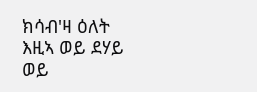ክሳብ'ዛ ዕለት እዚኣ ወይ ደሃይ ወይ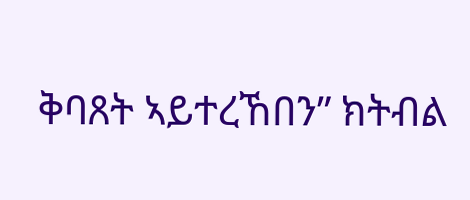ቅባጸት ኣይተረኸበን” ክትብል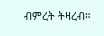ብምረት ትዛረብ።